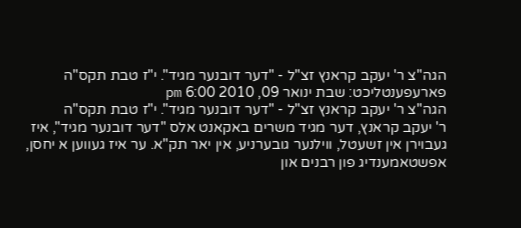הגה"צ ר' יעקב קראנץ זצ"ל - "דער דובנער מגיד". י"ז טבת תקס"ה
פארעפענטליכט: שבת ינואר 09, 2010 6:00 pm
הגה"צ ר' יעקב קראנץ זצ"ל - "דער דובנער מגיד". י"ז טבת תקס"ה
ר' יעקב קראנץ, דער מגיד משרים באקאנט אלס "דער דובנער מגיד", איז געבוירן אין זשעטל, ווילנער גובערניע, אין יאר תק"א. ער איז געווען א יחסן, אפשטאמענדיג פון רבנים און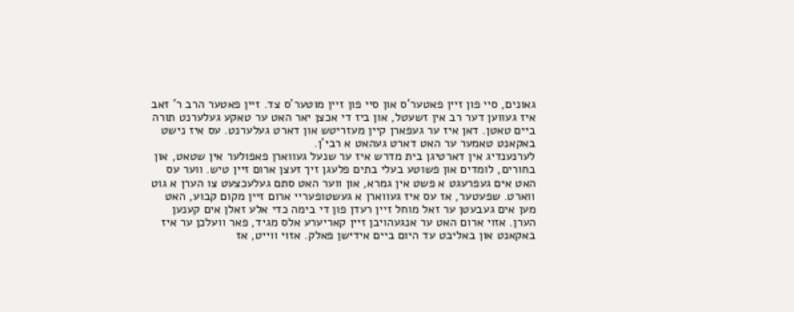גאונים, סיי פון זיין פאטער'ס און סיי פון זיין מוטער'ס צד. זיין פאטער הרב ר' זאב איז געווען דער רב אין זשעטל, און ביז די אכצן יאר האט ער טאקע געלערנט תורה ביים טאטן. דאן איז ער געפארן קיין מעזריטש און דארט געלערנט. עס איז נישט באקאנט טאמער ער האט דארט געהאט א רבי'ן.
לערנענדיג אין דארטיגן בית מדרש איז ער שנעל געווארן פאפולער אין שטאט, און בחורים, לומדים און פשוטע בעלי בתים פלעגן זיך זעצן ארום זיין טיש. ווער עס האט אים געפרעגט א פשט אין גמרא, און ווער האט סתם געלעכצעט צו הערן א גוט ווארט. שפעטער, אז עס איז געווארן א געשטופעריי ארום זיין מקום קבוע, האט מען אים געבעטן ער זאל מוחל זיין רעדן פון די בימה כדי אלע זאלן אים קענען הערן. אזוי ארום האט ער אנגעהויבן זיין קאריערע אלס מגיד, פאר וועלכן ער איז באקאנט און באליבט עד היום ביים אידישן פאלק. אזוי ווייט, אז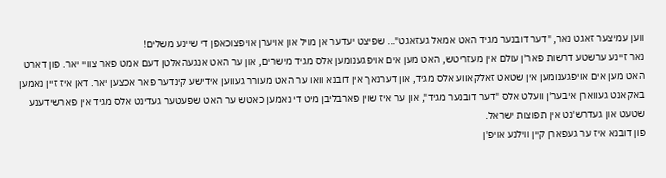ווען עמיצער זאגט נאר, "דער דובנער מגיד האט אמאל געזאגט"... שפיצט יעדער אן מויל און אויערן אויפצוכאפן די שיינע משלים!
נאר זיינע ערשטע דרשות פאר'ן עולם אין מעזריטש, האט מען אים אויפגענומען אלס מגיד מישרים, און ער האט אנגעהאלטן דעם אמט פאר צוויי יאר. פון דארט האט מען אים אויפגענומען אין שטאט זאלקאווע אלס מגיד, און דערנאך אין דובנא וואו ער האט מעורר געווען אידישע קינדער פאר אכצען יאר. דאן איז זיין נאמען באקאנט געווארן איבער'ן וועלט אלס "דער דובנער מגיד", און ער איז שוין פארבליבן מיט די נאמען כאטש ער האט שפעטער געדינט אלס מגיד אין פארשידענע שטעט און געדרש'נט אין תפוצות ישראל.
פון דובנא איז ער געפארן קיין ווילנע אויפ'ן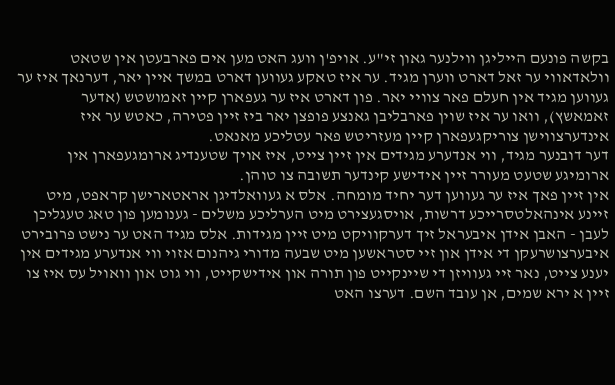בקשה פונעם הייליגן ווילנער גאון זי"ע. אויפ'ן וועג האט מען אים פארבעטן אין שטאט וולאדאווי ער זאל דארט ווערן מגיד. ער איז טאקע געווען דארט במשך איין יאר, דערנאך איז ער געווען מגיד אין חעלם פאר צוויי יאר. פון דארט איז ער געפארן קיין זאמושטש (אדער זאמאשץ), וואו ער איז שוין פארבליבן גאנצע פופצן יאר ביז זיין פטירה, כאטש ער איז אינדערצווישן צוריקגעפארן קיין מעזריטש פאר עטליכע מאנאט.
דער דובנער מגיד, ווי אנדערע מגידים אין זיין צייט, איז אויך שטענדיג ארומגעפארן אין ארומיגע שטעט מעורר זיין אידישע קינדער תשובה צו טוהן.
אין זיין פאך איז ער געווען דער יחיד מומחה. אלס א געוואלדיגן אראטארישן קראפט, מיט זיינע אינהאלטסרייכע דרשות, אויסגעצירט מיט הערליכע משלים - גענומען פון טאג טעגליכן לעבן - האבן אידן איבעראל זיך דערקוויקט מיט זיין מגידות. אלס מגיד האט ער נישט פרובירט איבערצושרעקן די אידן און זיי סטראשען מיט שבעה מדורי גיהנום אזוי ווי אנדערע מגידים אין יענע צייט, נאר זיי געוויזן די שיינקייט פון תורה און אידישקייט, ווי גוט און וואויל עס איז צו זיין א ירא שמים, אן עובד השם. דערצו האט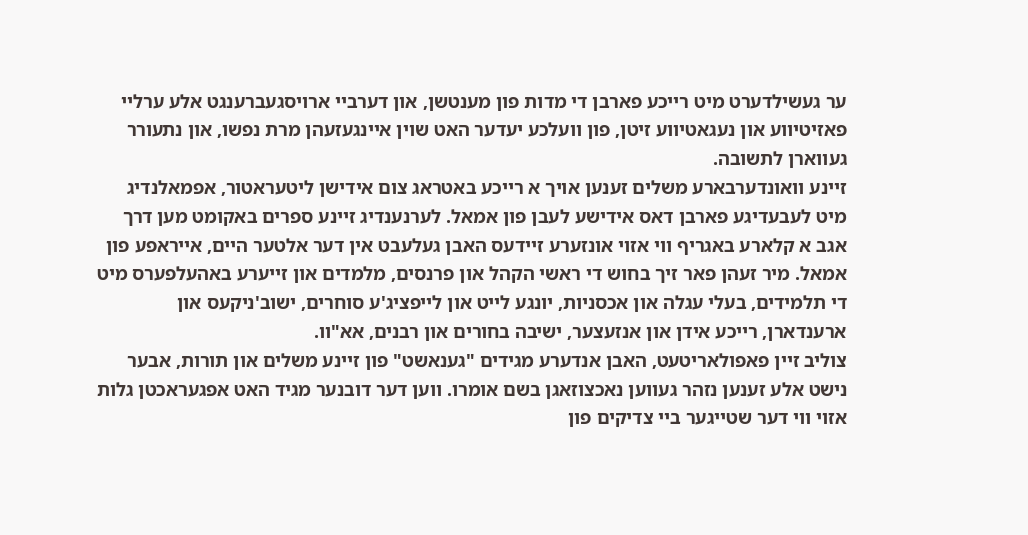ער געשילדערט מיט רייכע פארבן די מדות פון מענטשן, און דערביי ארויסגעברענגט אלע ערליי פאזיטיווע און נעגאטיווע זיטן, פון וועלכע יעדער האט שוין איינגעזעהן מרת נפשו, און נתעורר געווארן לתשובה.
זיינע וואונדערבארע משלים זענען אויך א רייכע באטראג צום אידישן ליטעראטור, אפמאלנדיג מיט לעבעדיגע פארבן דאס אידישע לעבן פון אמאל. לערנענדיג זיינע ספרים באקומט מען דרך אגב א קלארע באגריף ווי אזוי אונזערע זיידעס האבן געלעבט אין דער אלטער היים, אייראפע פון אמאל. מיר זעהן פאר זיך בחוש די ראשי הקהל און פרנסים, מלמדים און זייערע באהעלפערס מיט די תלמידים, בעלי עגלה און אכסניות, יונגע לייט און לייפציג'ע סוחרים, ישוב'ניקעס און ארענדארן, רייכע אידן און אנזעצער, ישיבה בחורים און רבנים, אא"וו.
צוליב זיין פאפולאריטעט, האבן אנדערע מגידים "גענאשט" פון זיינע משלים און תורות, אבער נישט אלע זענען נזהר געווען נאכצוזאגן בשם אומרו. ווען דער דובנער מגיד האט אפגעראכטן גלות אזוי ווי דער שטייגער ביי צדיקים פון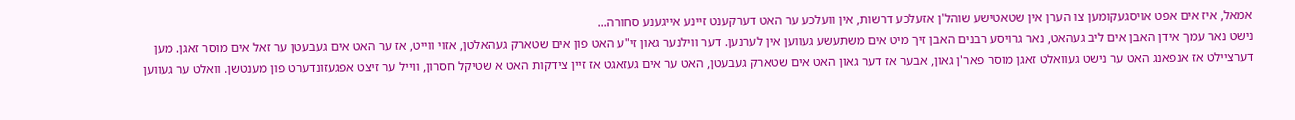אמאל, איז אים אפט אויסגעקומען צו הערן אין שטאטישע שוהל'ן אזעלכע דרשות, אין וועלכע ער האט דערקענט זיינע אייגענע סחורה...
נישט נאר עמך אידן האבן אים ליב געהאט, נאר גרויסע רבנים האבן זיך מיט אים משתעשע געווען אין לערנען. דער ווילנער גאון זי"ע האט פון אים שטארק געהאלטן, אזוי ווייט, אז ער האט אים געבעטן ער זאל אים מוסר זאגן. מען דערציילט אז אנפאנג האט ער נישט געוואלט זאגן מוסר פאר'ן גאון, אבער אז דער גאון האט אים שטארק געבעטן, האט ער אים געזאגט אז זיין צידקות האט א שטיקל חסרון, ווייל ער זיצט אפגעזונדערט פון מענטשן. וואלט ער געווען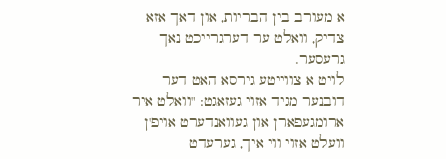א מעורב בין הבריות, און דאך אזא צדיק, וואלט ער דערגרייכט נאך גרעסער.
לויט א צווייטע גירסא האט דער דובנער מגיד אזוי געזאגט: "וואלט איר ארומגעפארן און געוואנדערט אויפ'ן וועלט אזוי ווי איך, גערעדט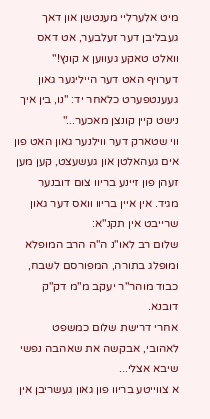מיט אלערליי מענטשן און דאך געבליבן דער זעלבער, אט דאס וואלט טאקע געווען א קונץ!"
דערויף האט דער הייליגער גאון געענטפערט כלאחר יד: "נו, בין איך נישט קיין קונצן מאכער..."
ווי שטארק דער ווילנער גאון האט פון אים געהאלטן און געשעצט, קען מען זעהן פון זיינע בריוו צום דובנער מגיד. אין איין בריוו וואס דער גאון שרייבט אין תקנ"א:
שלום רב לאו"נ ה"ה הרב המופלא ומופלג בתורה, המפורסם לשבח, כבוד מוהר"ר יעקב מ"מ דק"ק דובנא.
אחרי דרישת שלום כמשפט לאהובי, אבקשה את שאהבה נפשי שיבא אצלי...
א צווייטע בריוו פון גאון געשריבן אין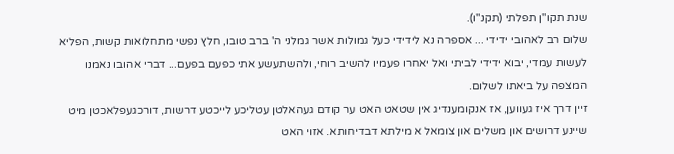שנת תקו"ן תפלתי (תקנ"ו).
שלום רב לאהובי ידידי ... אספרה נא לידידי כעל גמולות אשר גמלני ה' ברב טובו, חלץ נפשי מתחלואות קשות, הפליא לעשות עמדי, יבוא ידידי לביתי ואל יאחרו פעמיו להשיב רוחי, ולהשתעשע אתי כפעם בפעם... דברי אהובו נאמנו המצפה על ביאתו לשלום.
זיין דרך איז געווען, אז אנקומענדיג אין שטאט האט ער קודם געהאלטן עטליכע לייכטע דרשות, דורכגעפלאכטן מיט שיינע דרושים און משלים און צומאל א מילתא דבדיחותא. אזוי האט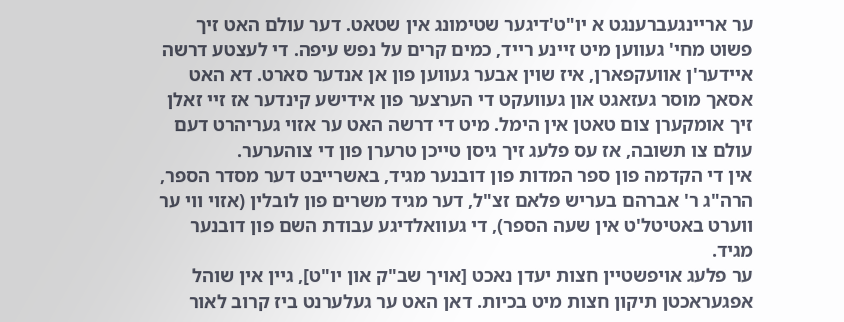ער אריינגעברענגט א יו"ט'דיגער שטימונג אין שטאט. דער עולם האט זיך פשוט מחי' געווען מיט זיינע רייד, כמים קרים על נפש עיפה. די לעצטע דרשה איידער'ן אוועקפארן, איז שוין אבער געווען פון אן אנדער סארט. דא האט אסאך מוסר געזאגט און געוועקט די הערצער פון אידישע קינדער אז זיי זאלן זיך אומקערן צום טאטן אין הימל. מיט די דרשה האט ער אזוי געריהרט דעם עולם צו תשובה, אז עס פלעג זיך גיסן טייכן טרערן פון די צוהערער.
אין די הקדמה פון ספר המדות פון דובנער מגיד, באשרייבט דער מסדר הספר, הרה"ג ר' אברהם בעריש פלאם זצ"ל, דער מגיד משרים פון לובלין (אזוי ווי ער ווערט באטיטל'ט אין שעה הספר), די געוואלדיגע עבודת השם פון דובנער מגיד.
ער פלעג אויפשטיין חצות יעדן נאכט [אויך שב"ק און יו"ט], גיין אין שוהל אפגעראכטן תיקון חצות מיט בכיות. דאן האט ער געלערנט ביז קרוב לאור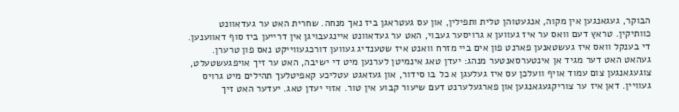הבוקר, געגאנגען אין מקוה, אנגעטוהן טלית ותפילין, און עס געטראגן ביז נאך מנחה. שחרית האט ער געדאוונט כוותיקין. טראץ דעם וואס ער איז געווען א גרויסער געבוי, האט ער געדאוונט איינגעבויגן אין דרייען ביז סוף דאווענען. די בענקל וואס איז געשטאנען פארנט פון אים ביי מזרח וואנט איז שטענדיג געווען דורכגעווייקט נאס פון טרערן.
געהאט האט דער מגיד אן אינטערסאנטער מנהג: יעדן טאג אינמיטן לערנען מיט די ישיבה, האט ער זיך אויפגעשטעלט, צוגעגאנגען צום עמוד אויף וועלכן עס איז געלעגן א כל בו סידור, און געזאגט עטליכע קאפיטלעך תהילים מיט גרויס געוויין. דאן איז ער צוריקגעגאנגען און פארגעלערנט דעם שיעור קבוע אין טור. אזוי יעדן טאג. יעדער האט זיך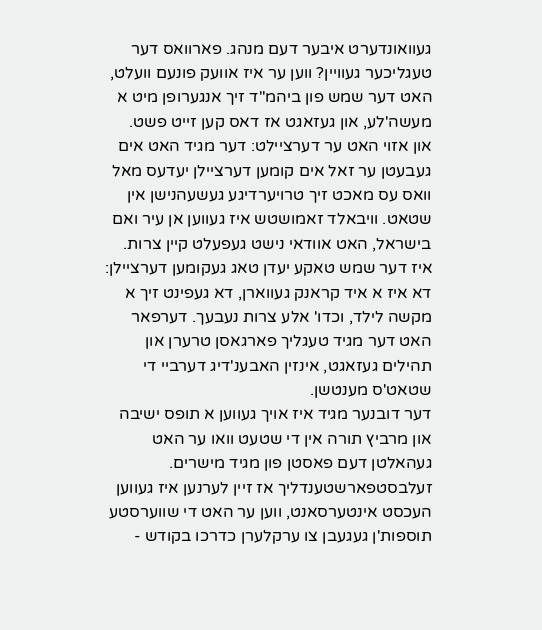געוואונדערט איבער דעם מנהג. פארוואס דער טעגליכער געוויין? ווען ער איז אוועק פונעם וועלט, האט דער שמש פון ביהמ"ד זיך אנגערופן מיט א מעשה'לע, און געזאגט אז דאס קען זייט פשט.
און אזוי האט ער דערציילט: דער מגיד האט אים געבעטן ער זאל אים קומען דערציילן יעדעס מאל וואס עס מאכט זיך טרויערדיגע געשעהנישן אין שטאט. וויבאלד זאמושטש איז געווען אן עיר ואם בישראל, האט אוודאי נישט געפעלט קיין צרות. איז דער שמש טאקע יעדן טאג געקומען דערציילן: דא איז א איד קראנק געווארן, דא געפינט זיך א מקשה לילד, וכדו' אלע צרות נעבעך. דערפאר האט דער מגיד טעגליך פארגאסן טרערן און תהילים געזאגט, אינזין האבענ'דיג דערביי די שטאט'ס מענטשן.
דער דובנער מגיד איז אויך געווען א תופס ישיבה און מרביץ תורה אין די שטעט וואו ער האט געהאלטן דעם פאסטן פון מגיד מישרים. זעלבסטפארשטענדליך אז זיין לערנען איז געווען העכסט אינטערסאנט, ווען ער האט די שווערסטע תוספות'ן געגעבן צו ערקלערן כדרכו בקודש -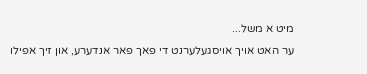מיט א משל...
ער האט אויך אויסגעלערנט די פאך פאר אנדערע, און זיך אפילו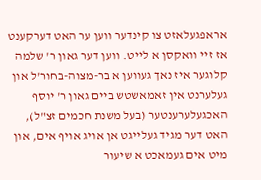אראפגעלאזט צו קינדער ווען ער האט דערקענט אז זיי וואקסן א לייט. ווען דער גאון ר' שלמה קלוגער איז נאך געווען א בר-מצוה-בחור'ל און געלערנט אין זאמאשטש ביים גאון ר' יוסף האכגעלערענטער (בעל משנת חכמים זצ"ל), האט דער מגיד געלייגט אן אויג אויף אים, און מיט אים געמאכט א שיעור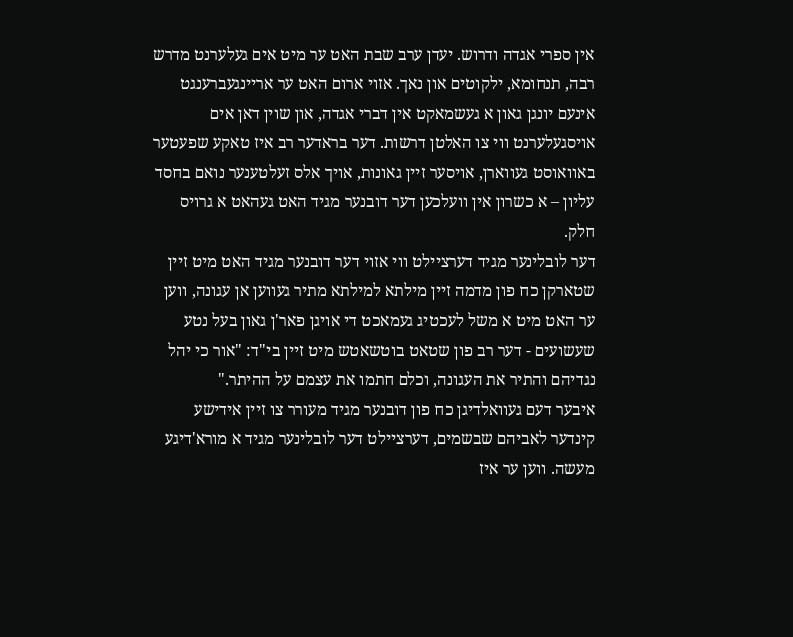אין ספרי אגדה ודרוש. יעדן ערב שבת האט ער מיט אים געלערנט מדרש רבה, תנחומא, ילקוטים און נאך. אזוי ארום האט ער אריינגעברענגט אינעם יונגן גאון א געשמאקט אין דברי אגדה, און שוין דאן אים אויסגעלערנט ווי צו האלטן דרשות. דער בראדער רב איז טאקע שפעטער באוואוסט געווארן, אויסער זיין גאונות, אויך אלס זעלטענער נואם בחסד עליון – א כשרון אין וועלכען דער דובנער מגיד האט געהאט א גרויס חלק.
דער לובלינער מגיד דערציילט ווי אזוי דער דובנער מגיד האט מיט זיין שטארקן כח פון מדמה זיין מילתא למילתא מתיר געווען אן עגונה, ווען ער האט מיט א משל לעכטיג געמאכט די אויגן פאר'ן גאון בעל נטע שעשועים - דער רב פון שטאט בוטשאטש מיט זיין בי"ד: "אור כי יהל נגדיהם והתיר את העגונה, וכלם חתמו את עצמם על ההיתר."
איבער דעם געוואלדיגן כח פון דובנער מגיד מעורר צו זיין אידישע קינדער לאביהם שבשמים, דערציילט דער לובלינער מגיד א מורא'דיגע מעשה. ווען ער איז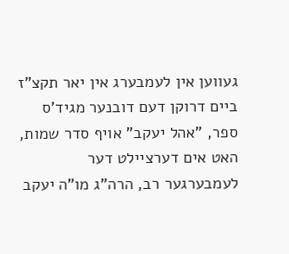געווען אין לעמבערג אין יאר תקצ"ז ביים דרוקן דעם דובנער מגיד'ס ספר, "אהל יעקב" אויף סדר שמות, האט אים דערציילט דער לעמבערגער רב, הרה"ג מו"ה יעקב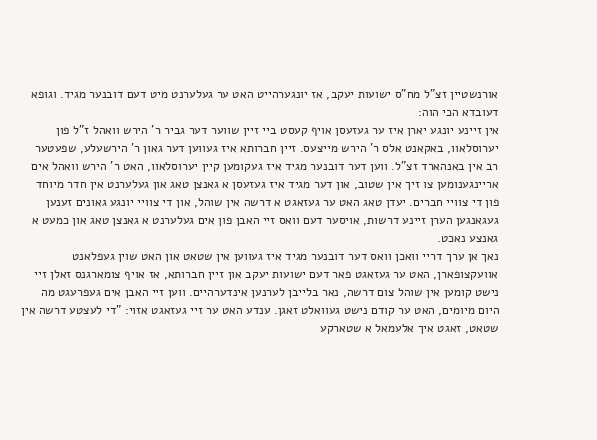אורנשטיין זצ"ל מח"ס ישועות יעקב, אז יונגערהייט האט ער געלערנט מיט דעם דובנער מגיד. וגופא דעובדא הכי הוה:
אין זיינע יונגע יארן איז ער געזעסן אויף קעסט ביי זיין שווער דער גביר ר' הירש וואהל ז"ל פון יערוסלאוו, באקאנט אלס ר' הירש מייצעס. זיין חברותא איז געווען דער גאון ר' הירשעלע, שפעטער רב אין באנהארד זצ"ל. ווען דער דובנער מגיד איז געקומען קיין יערוסלאוו, האט ר' הירש וואהל אים אריינגענומען צו זיך אין שטוב, און דער מגיד איז געזעסן א גאנצן טאג און געלערנט אין חדר מיוחד פון די צוויי חברים. יעדן טאג האט ער געזאגט א דרשה אין שוהל, און די צוויי יונגע גאונים זענען געגאנגען הערן זיינע דרשות, אויסער דעם וואס זיי האבן פון אים געלערנט א גאנצן טאג און כמעט א גאנצע נאכט.
נאך אן ערך דריי וואכן וואס דער דובנער מגיד איז געווען אין שטאט און האט שוין געפלאנט אוועקצופארן, האט ער געזאגט פאר דעם ישועות יעקב און זיין חברותא, אז אויף צומארגנס זאלן זיי נישט קומען אין שוהל צום דרשה, נאר בלייבן לערנען אינדערהיים. ווען זיי האבן אים געפרעגט מה היום מיומים, האט ער קודם נישט געוואלט זאגן. ענדע האט ער זיי געזאגט אזוי: "די לעצטע דרשה אין שטאט, זאגט איך אלעמאל א שטארקע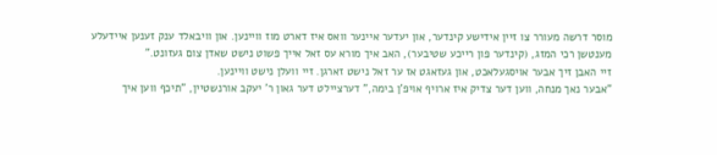מוסר דרשה מעורר צו זיין אידישע קינדער, און יעדער איינער וואס איז דארט מוז וויינען. און וויבאלד ענק זענען איידעלע מענטשן רכי המזג, (קינדער פון רייכע שטיבער), האב איך מורא עס זאל אייך פשוט נישט שאדן צום געזונט."
זיי האבן זיך אבער אויסגעלאכט, און געזאגט אז ער זאל נישט זארגן. זיי וועלן נישט וויינען.
"אבער נאך מנחה, ווען דער צדיק איז ארויף אויפ'ן בימה," דערציילט דער גאון ר' יעקב אורנשטיין, "תיכף ווען איך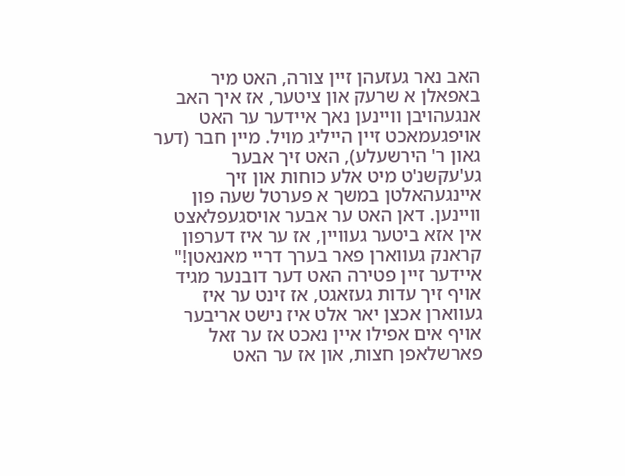האב נאר געזעהן זיין צורה, האט מיר באפאלן א שרעק און ציטער, אז איך האב אנגעהויבן וויינען נאך איידער ער האט אויפגעמאכט זיין הייליג מויל. מיין חבר (דער גאון ר' הירשעלע), האט זיך אבער גע'עקשנ'ט מיט אלע כוחות און זיך איינגעהאלטן במשך א פערטל שעה פון וויינען. דאן האט ער אבער אויסגעפלאצט אין אזא ביטער געוויין, אז ער איז דערפון קראנק געווארן פאר בערך דריי מאנאטן!"
איידער זיין פטירה האט דער דובנער מגיד אויף זיך עדות געזאגט, אז זינט ער איז געווארן אכצן יאר אלט איז נישט אריבער אויף אים אפילו איין נאכט אז ער זאל פארשלאפן חצות, און אז ער האט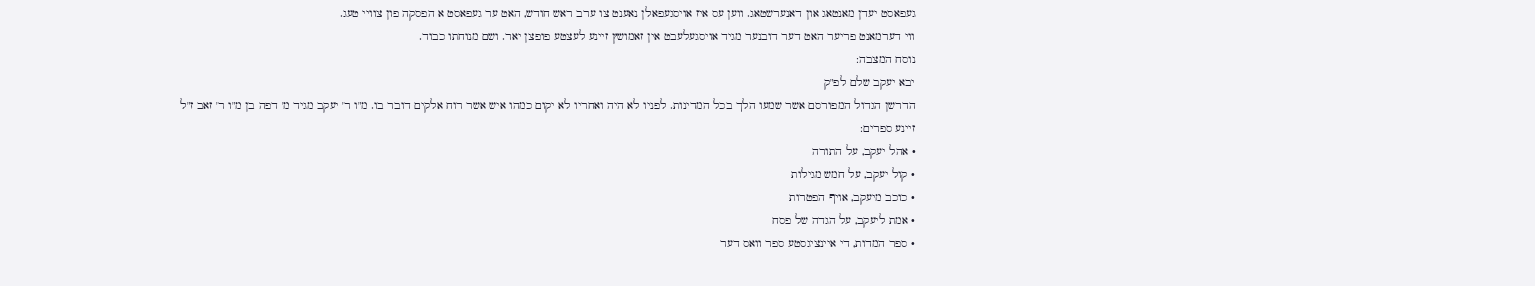געפאסט יעדן מאנטאג און דאנערשטאג. ווען עס איז אויסגעפאלן נאענט צו ערב ראש חודש, האט ער געפאסט א הפסקה פון צוויי טעג.
ווי דערמאנט פריער האט דער דובנער מגיד אויסגעלעבט אין זאמושץ זיינע לעצטע פופצן יאר. ושם מנוחתו כבוד.
נוסח המצבה:
יבא יעקב שלם לפ"ק
הדרשן הגדול המפורסם אשר שמעו הלך בכל המדינות. לפניו לא היה ואחריו לא יקום כמהו איש אשר רוח אלקים דובר בו. מ"ו ר' יעקב מגיד מ' דפה בן מ"ו ר' זאב ז"ל
זיינע ספרים:
• אהל יעקב, על התורה
• קול יעקב, על חמש מגילות
• כוכב מיעקב, אויף הפטרות
• אמת ליעקב, על הגדה של פסח
• ספר המדות, די איינציגסטע ספר וואס דער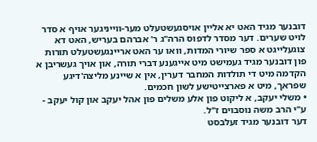דובנער מגיד האט יא אליין אויסגעשטעלט מער-ווייניגער אויף א סדר לויט שערים. דער מסדר לדפוס הרה"ג ר' אברהם בעריש, האט דא צוגעלייגט א ספר שיורי המדות, וואו ער האט אריינגעשטעלט תורות פון דובנער מגיד געמישט מיט אייגענע דברי תורה, און אויך געשריבן א הקדמה מיט די תולדות המחבר דערין, אין א שיינע מליצה'דיגע שפראך, מיט א פארצייטישע לשון חכמים.
• משלי יעקב, א ליקוט פון אלע משלים פון אהל יעקב און קול יעקב - ע"י הרב משה נוסבוים ז"ל.
דער דובנער מגיד זעלבסט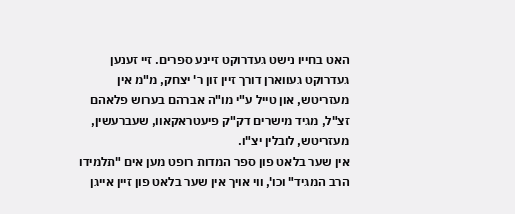האט בחייו נישט געדרוקט זיינע ספרים. זיי זענען געדרוקט געווארן דורך זיין זון ר' יצחק, מ"מ אין מעזריטש, און טייל ע"י מו"ה אברהם בערוש פלאהם זצ"ל, מגיד מישרים דק"ק פיעטראקאוו, שעברעשין, מעזריטש, לובלין יצ"ו.
אין שער בלאט פון ספר המדות רופט מען אים "תלמידו הרב המגיד" וכו', ווי אויך אין שער בלאט פון זיין אייגן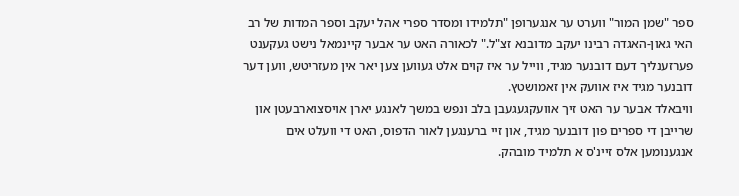ספר "שמן המור" ווערט ער אנגערופן "תלמידו ומסדר ספרי אהל יעקב וספר המדות של רב האי גאון-האגדה רבינו יעקב מדובנא זצ"ל." לכאורה האט ער אבער קיינמאל נישט געקענט פערזענליך דעם דובנער מגיד, ווייל ער איז קוים אלט געווען צען יאר אין מעזריטש, ווען דער דובנער מגיד איז אוועק אין זאמושטץ.
וויבאלד אבער ער האט זיך אוועקגעגעבן בלב ונפש במשך לאנגע יארן אויסצוארבעטן און שרייבן די ספרים פון דובנער מגיד, און זיי ברענגען לאור הדפוס, האט די וועלט אים אנגענומען אלס זיינ'ס א תלמיד מובהק.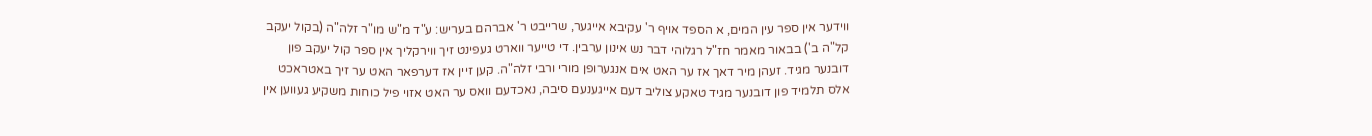ווידער אין ספר עין המים, א הספד אויף ר' עקיבא אייגער, שרייבט ר' אברהם בעריש: ע"ד מ"ש מו"ר זלה"ה (בקול יעקב קל"ה ב') בבאור מאמר חז"ל רגלוהי דבר נש אינון ערבין. די טייער ווארט געפינט זיך ווירקליך אין ספר קול יעקב פון דובנער מגיד. זעהן מיר דאך אז ער האט אים אנגערופן מורי ורבי זלה"ה. קען זיין אז דערפאר האט ער זיך באטראכט אלס תלמיד פון דובנער מגיד טאקע צוליב דעם אייגענעם סיבה, נאכדעם וואס ער האט אזוי פיל כוחות משקיע געווען אין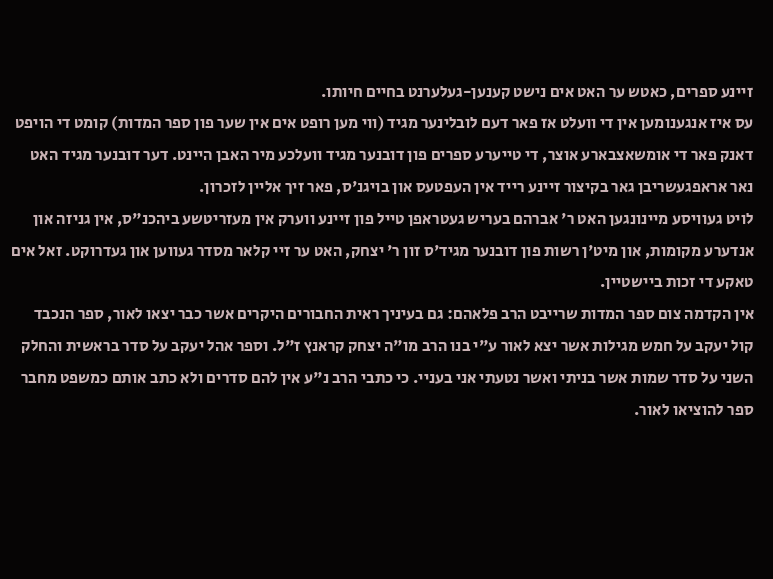זיינע ספרים, כאטש ער האט אים נישט קענען-געלערנט בחיים חיותו.
עס איז אנגענומען אין די וועלט אז פאר דעם לובלינער מגיד (ווי מען רופט אים אין שער פון ספר המדות) קומט די הויפט דאנק פאר די אומשאצבארע אוצר, די טייערע ספרים פון דובנער מגיד וועלכע מיר האבן היינט. דער דובנער מגיד האט נאר אראפגעשריבן גאר בקיצור זיינע רייד אין העפטעס און בויגנ'ס, פאר זיך אליין לזכרון.
לויט געוויסע מיינונגען האט ר' אברהם בעריש געטראפן טייל פון זיינע ווערק אין מעזריטשע ביהכנ"ס, אין גניזה און אנדערע מקומות, און מיט'ן רשות פון דובנער מגיד'ס זון ר' יצחק, האט ער זיי קלאר מסדר געווען און געדרוקט. זאל אים טאקע די זכות ביישטיין.
אין הקדמה צום ספר המדות שרייבט הרב פלאהם: גם בעיניך ראית החבורים היקרים אשר כבר יצאו לאור, ספר הנכבד קול יעקב על חמש מגילות אשר יצא לאור ע"י בנו הרב מו"ה יצחק קראנץ ז"ל. וספר אהל יעקב על סדר בראשית והחלק השני על סדר שמות אשר בניתי ואשר נטעתי אני בעניי. כי כתבי הרב נ"ע אין להם סדרים ולא כתב אותם כמשפט מחבר ספר להוציאו לאור.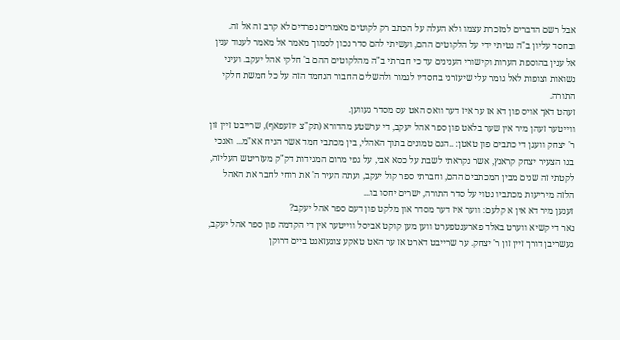אבל רשם הדברים למזכרת עצמו ולא העלה על הכתב רק לקוטים מאמרים נפרדים לא קרב זה אל זה. ובחסד עליון ב"ה נטיתי ידי על הלקוטים ההם, ועשיתי להם סדר נכון לסמוך מאמר אל מאמר לענוד ענין אל ענין בהוספת הערות וקישורי הענינים עד כי חברתי ב"ה מהלקוטים ההם ב' חלקי אהל יעקב. ועיני נשואות וצופות לאל גומר עלי שיעזרני בחסדיו לגמור ולהשלים החבור הנחמד הזה על כל חמשת חלקי התורה.
זעהט דאך אויס פון דא אז ער איז דער וואס האט עס מסדר געווען.
ווייטער זעהן מיר אין שער בלאט פון ספר אהל יעקב, די ערשטע מהדורא (תק"צ יוזעפאף), שרייבט זיין זון ר' יצחק וועגן די כתבים פון טאטן: ..הנם טמונים בתוך האהלי, בין מכתבי חמד אשר הניח אא"מ... ואנכי בנו הצעיר יצחק קראנץ, אשר נקראתי לשבת על כסא אבי, על גפי מרום המגידות דק"ק מעזריטש העליזה, לקטתי זה שנים מבין המכתבים ההם, וחברתי ספר קול יעקב, ועתה העיר ה' את רוחי לחבר את האהל הלזה מיריעות מכתביו נטוי על סדר התורה, ישרים יחסו בו...
זענען מיר דא אין א קלעם: ווער איז דער מסדר און מלקט פון דעם ספר אהל יעקב?
נאר די קשיא ווערט באלד פארענטפערט ווען מען קוקט אביסל ווייטער אין די הקדמה פון ספר אהל יעקב, געשריבן דורך זיין זון ר' יצחק. ער שרייבט דארט אז ער האט טאקע צוגעזאגט ביים דרוקן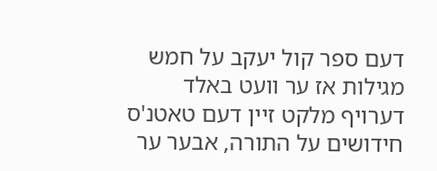דעם ספר קול יעקב על חמש מגילות אז ער וועט באלד דערויף מלקט זיין דעם טאטנ'ס חידושים על התורה, אבער ער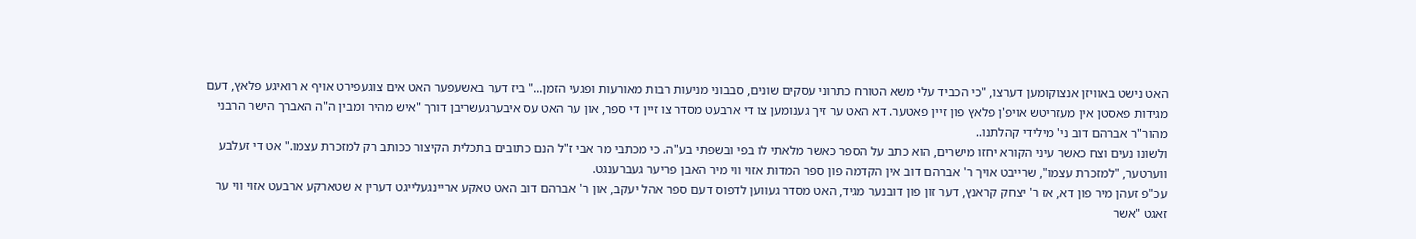האט נישט באוויזן אנצוקומען דערצו, "כי הכביד עלי משא הטורח כתרוני עסקים שונים, סבבוני מניעות רבות מאורעות ופגעי הזמן..." ביז דער באשעפער האט אים צוגעפירט אויף א רואיגע פלאץ, דעם מגידות פאסטן אין מעזריטש אויפ'ן פלאץ פון זיין פאטער. דא האט ער זיך גענומען צו די ארבעט מסדר צו זיין די ספר, און ער האט עס איבערגעשריבן דורך "איש מהיר ומבין ה"ה האברך הישר הרבני מהור"ר אברהם דוב ני' מילידי קהלתנו..
ולשונו נעים וצח כאשר עיני הקורא יחזו מישרים, הוא כתב על הספר כאשר מלאתי לו בפי ובשפתי בע"ה. כי מכתבי מר אבי ז"ל הנם כתובים בתכלית הקיצור ככותב רק למזכרת עצמו." אט די זעלבע ווערטער, "למזכרת עצמו", שרייבט אויך ר' אברהם דוב אין הקדמה פון ספר המדות אזוי ווי מיר האבן פריער געברענגט.
עכ"פ זעהן מיר פון דא, אז ר' יצחק קראנץ, דער זון פון דובנער מגיד, האט מסדר געווען לדפוס דעם ספר אהל יעקב, און ר' אברהם דוב האט טאקע אריינגעלייגט דערין א שטארקע ארבעט אזוי ווי ער זאגט "אשר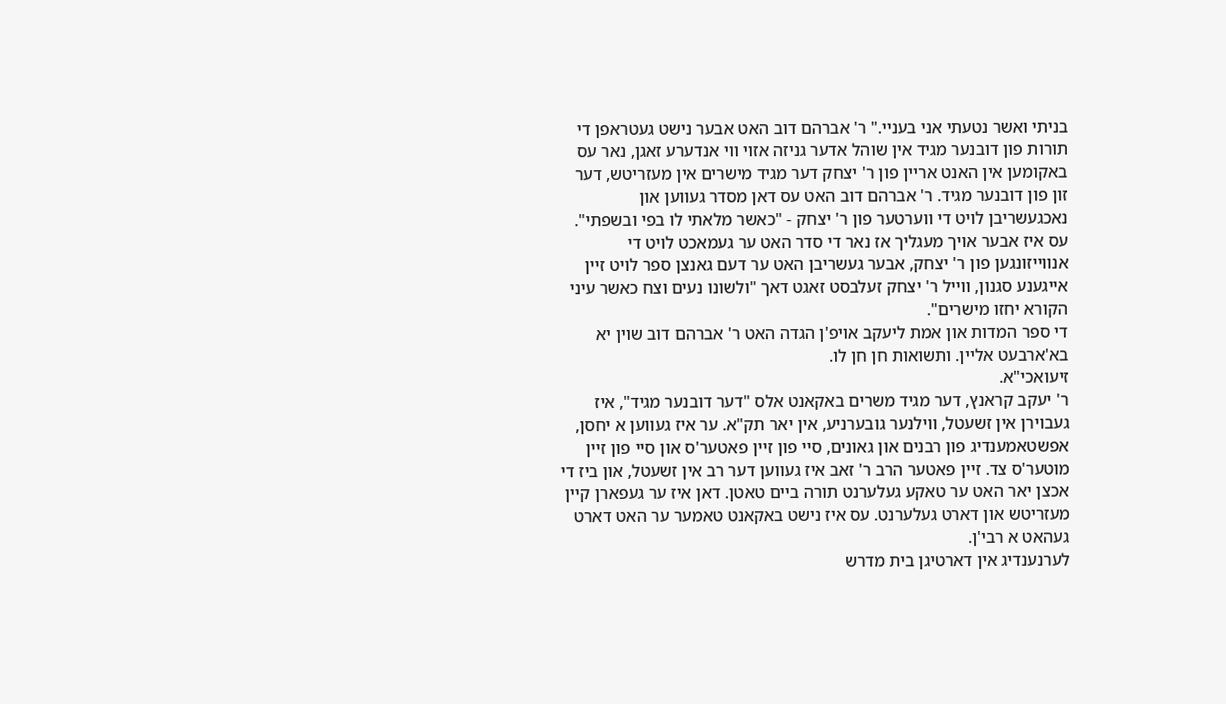בניתי ואשר נטעתי אני בעניי." ר' אברהם דוב האט אבער נישט געטראפן די תורות פון דובנער מגיד אין שוהל אדער גניזה אזוי ווי אנדערע זאגן, נאר עס באקומען אין האנט אריין פון ר' יצחק דער מגיד מישרים אין מעזריטש, דער זון פון דובנער מגיד. ר' אברהם דוב האט עס דאן מסדר געווען און נאכגעשריבן לויט די ווערטער פון ר' יצחק - "כאשר מלאתי לו בפי ובשפתי". עס איז אבער אויך מעגליך אז נאר די סדר האט ער געמאכט לויט די אנווייזונגען פון ר' יצחק, אבער געשריבן האט ער דעם גאנצן ספר לויט זיין אייגענע סגנון, ווייל ר' יצחק זעלבסט זאגט דאך "ולשונו נעים וצח כאשר עיני הקורא יחזו מישרים".
די ספר המדות און אמת ליעקב אויפ'ן הגדה האט ר' אברהם דוב שוין יא בא'ארבעט אליין. ותשואות חן חן לו.
זיעואכי"א.
ר' יעקב קראנץ, דער מגיד משרים באקאנט אלס "דער דובנער מגיד", איז געבוירן אין זשעטל, ווילנער גובערניע, אין יאר תק"א. ער איז געווען א יחסן, אפשטאמענדיג פון רבנים און גאונים, סיי פון זיין פאטער'ס און סיי פון זיין מוטער'ס צד. זיין פאטער הרב ר' זאב איז געווען דער רב אין זשעטל, און ביז די אכצן יאר האט ער טאקע געלערנט תורה ביים טאטן. דאן איז ער געפארן קיין מעזריטש און דארט געלערנט. עס איז נישט באקאנט טאמער ער האט דארט געהאט א רבי'ן.
לערנענדיג אין דארטיגן בית מדרש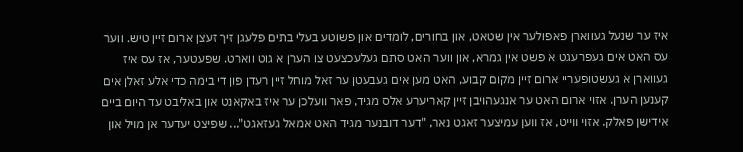איז ער שנעל געווארן פאפולער אין שטאט, און בחורים, לומדים און פשוטע בעלי בתים פלעגן זיך זעצן ארום זיין טיש. ווער עס האט אים געפרעגט א פשט אין גמרא, און ווער האט סתם געלעכצעט צו הערן א גוט ווארט. שפעטער, אז עס איז געווארן א געשטופעריי ארום זיין מקום קבוע, האט מען אים געבעטן ער זאל מוחל זיין רעדן פון די בימה כדי אלע זאלן אים קענען הערן. אזוי ארום האט ער אנגעהויבן זיין קאריערע אלס מגיד, פאר וועלכן ער איז באקאנט און באליבט עד היום ביים אידישן פאלק. אזוי ווייט, אז ווען עמיצער זאגט נאר, "דער דובנער מגיד האט אמאל געזאגט"... שפיצט יעדער אן מויל און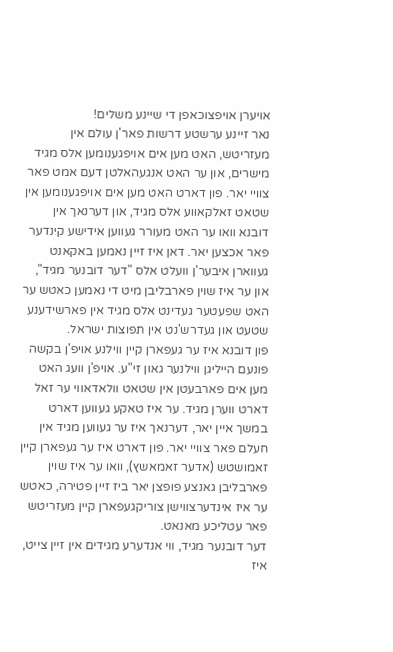אויערן אויפצוכאפן די שיינע משלים!
נאר זיינע ערשטע דרשות פאר'ן עולם אין מעזריטש, האט מען אים אויפגענומען אלס מגיד מישרים, און ער האט אנגעהאלטן דעם אמט פאר צוויי יאר. פון דארט האט מען אים אויפגענומען אין שטאט זאלקאווע אלס מגיד, און דערנאך אין דובנא וואו ער האט מעורר געווען אידישע קינדער פאר אכצען יאר. דאן איז זיין נאמען באקאנט געווארן איבער'ן וועלט אלס "דער דובנער מגיד", און ער איז שוין פארבליבן מיט די נאמען כאטש ער האט שפעטער געדינט אלס מגיד אין פארשידענע שטעט און געדרש'נט אין תפוצות ישראל.
פון דובנא איז ער געפארן קיין ווילנע אויפ'ן בקשה פונעם הייליגן ווילנער גאון זי"ע. אויפ'ן וועג האט מען אים פארבעטן אין שטאט וולאדאווי ער זאל דארט ווערן מגיד. ער איז טאקע געווען דארט במשך איין יאר, דערנאך איז ער געווען מגיד אין חעלם פאר צוויי יאר. פון דארט איז ער געפארן קיין זאמושטש (אדער זאמאשץ), וואו ער איז שוין פארבליבן גאנצע פופצן יאר ביז זיין פטירה, כאטש ער איז אינדערצווישן צוריקגעפארן קיין מעזריטש פאר עטליכע מאנאט.
דער דובנער מגיד, ווי אנדערע מגידים אין זיין צייט, איז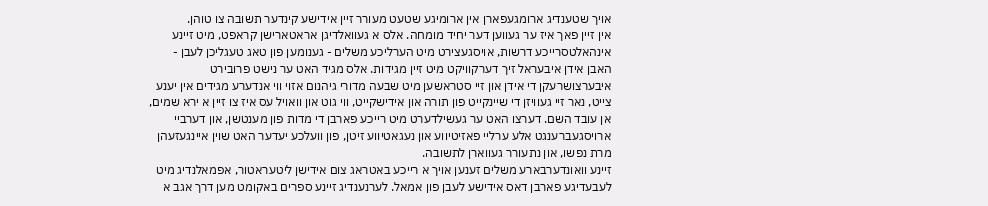אויך שטענדיג ארומגעפארן אין ארומיגע שטעט מעורר זיין אידישע קינדער תשובה צו טוהן.
אין זיין פאך איז ער געווען דער יחיד מומחה. אלס א געוואלדיגן אראטארישן קראפט, מיט זיינע אינהאלטסרייכע דרשות, אויסגעצירט מיט הערליכע משלים - גענומען פון טאג טעגליכן לעבן - האבן אידן איבעראל זיך דערקוויקט מיט זיין מגידות. אלס מגיד האט ער נישט פרובירט איבערצושרעקן די אידן און זיי סטראשען מיט שבעה מדורי גיהנום אזוי ווי אנדערע מגידים אין יענע צייט, נאר זיי געוויזן די שיינקייט פון תורה און אידישקייט, ווי גוט און וואויל עס איז צו זיין א ירא שמים, אן עובד השם. דערצו האט ער געשילדערט מיט רייכע פארבן די מדות פון מענטשן, און דערביי ארויסגעברענגט אלע ערליי פאזיטיווע און נעגאטיווע זיטן, פון וועלכע יעדער האט שוין איינגעזעהן מרת נפשו, און נתעורר געווארן לתשובה.
זיינע וואונדערבארע משלים זענען אויך א רייכע באטראג צום אידישן ליטעראטור, אפמאלנדיג מיט לעבעדיגע פארבן דאס אידישע לעבן פון אמאל. לערנענדיג זיינע ספרים באקומט מען דרך אגב א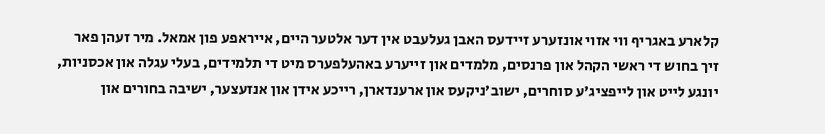קלארע באגריף ווי אזוי אונזערע זיידעס האבן געלעבט אין דער אלטער היים, אייראפע פון אמאל. מיר זעהן פאר זיך בחוש די ראשי הקהל און פרנסים, מלמדים און זייערע באהעלפערס מיט די תלמידים, בעלי עגלה און אכסניות, יונגע לייט און לייפציג'ע סוחרים, ישוב'ניקעס און ארענדארן, רייכע אידן און אנזעצער, ישיבה בחורים און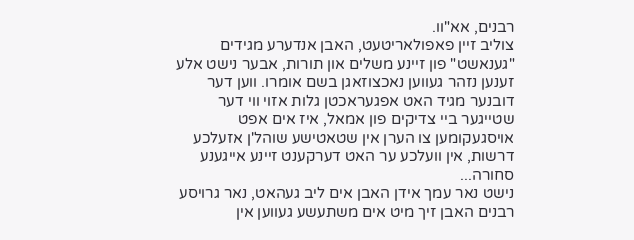רבנים, אא"וו.
צוליב זיין פאפולאריטעט, האבן אנדערע מגידים "גענאשט" פון זיינע משלים און תורות, אבער נישט אלע זענען נזהר געווען נאכצוזאגן בשם אומרו. ווען דער דובנער מגיד האט אפגעראכטן גלות אזוי ווי דער שטייגער ביי צדיקים פון אמאל, איז אים אפט אויסגעקומען צו הערן אין שטאטישע שוהל'ן אזעלכע דרשות, אין וועלכע ער האט דערקענט זיינע אייגענע סחורה...
נישט נאר עמך אידן האבן אים ליב געהאט, נאר גרויסע רבנים האבן זיך מיט אים משתעשע געווען אין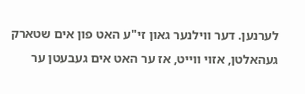לערנען. דער ווילנער גאון זי"ע האט פון אים שטארק געהאלטן, אזוי ווייט, אז ער האט אים געבעטן ער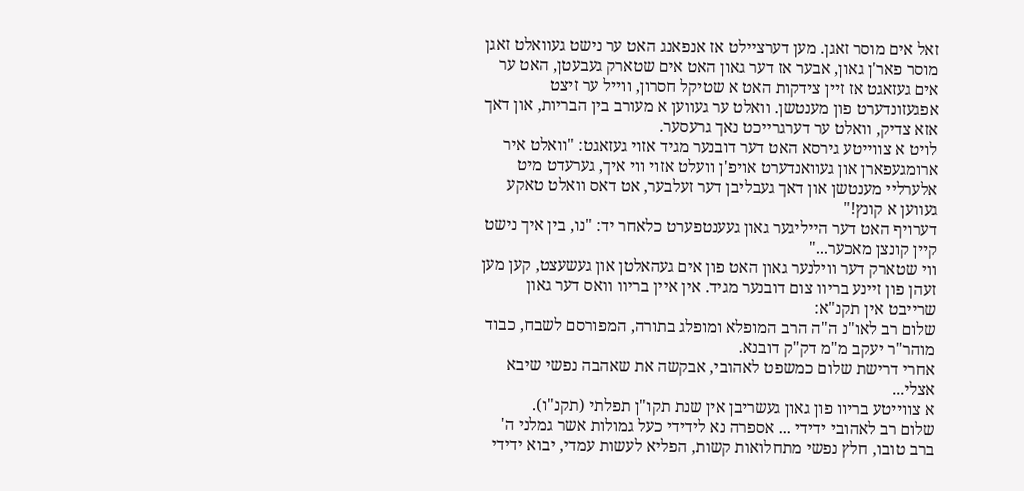זאל אים מוסר זאגן. מען דערציילט אז אנפאנג האט ער נישט געוואלט זאגן מוסר פאר'ן גאון, אבער אז דער גאון האט אים שטארק געבעטן, האט ער אים געזאגט אז זיין צידקות האט א שטיקל חסרון, ווייל ער זיצט אפגעזונדערט פון מענטשן. וואלט ער געווען א מעורב בין הבריות, און דאך אזא צדיק, וואלט ער דערגרייכט נאך גרעסער.
לויט א צווייטע גירסא האט דער דובנער מגיד אזוי געזאגט: "וואלט איר ארומגעפארן און געוואנדערט אויפ'ן וועלט אזוי ווי איך, גערעדט מיט אלערליי מענטשן און דאך געבליבן דער זעלבער, אט דאס וואלט טאקע געווען א קונץ!"
דערויף האט דער הייליגער גאון געענטפערט כלאחר יד: "נו, בין איך נישט קיין קונצן מאכער..."
ווי שטארק דער ווילנער גאון האט פון אים געהאלטן און געשעצט, קען מען זעהן פון זיינע בריוו צום דובנער מגיד. אין איין בריוו וואס דער גאון שרייבט אין תקנ"א:
שלום רב לאו"נ ה"ה הרב המופלא ומופלג בתורה, המפורסם לשבח, כבוד מוהר"ר יעקב מ"מ דק"ק דובנא.
אחרי דרישת שלום כמשפט לאהובי, אבקשה את שאהבה נפשי שיבא אצלי...
א צווייטע בריוו פון גאון געשריבן אין שנת תקו"ן תפלתי (תקנ"ו).
שלום רב לאהובי ידידי ... אספרה נא לידידי כעל גמולות אשר גמלני ה' ברב טובו, חלץ נפשי מתחלואות קשות, הפליא לעשות עמדי, יבוא ידידי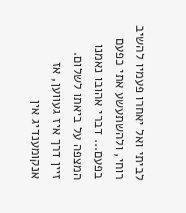לביתי ואל יאחרו פעמיו להשיב רוחי, ולהשתעשע אתי כפעם בפעם... דברי אהובו נאמנו המצפה על ביאתו לשלום.
זיין דרך איז געווען, אז אנקומענדיג אין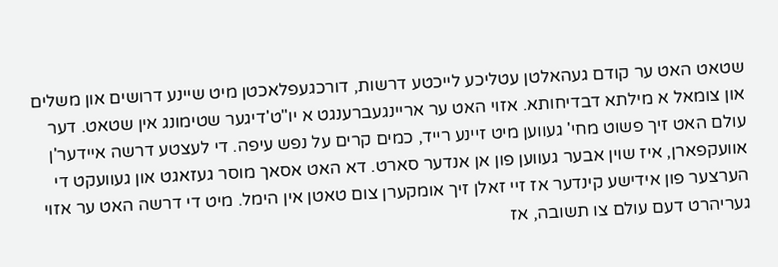שטאט האט ער קודם געהאלטן עטליכע לייכטע דרשות, דורכגעפלאכטן מיט שיינע דרושים און משלים און צומאל א מילתא דבדיחותא. אזוי האט ער אריינגעברענגט א יו"ט'דיגער שטימונג אין שטאט. דער עולם האט זיך פשוט מחי' געווען מיט זיינע רייד, כמים קרים על נפש עיפה. די לעצטע דרשה איידער'ן אוועקפארן, איז שוין אבער געווען פון אן אנדער סארט. דא האט אסאך מוסר געזאגט און געוועקט די הערצער פון אידישע קינדער אז זיי זאלן זיך אומקערן צום טאטן אין הימל. מיט די דרשה האט ער אזוי געריהרט דעם עולם צו תשובה, אז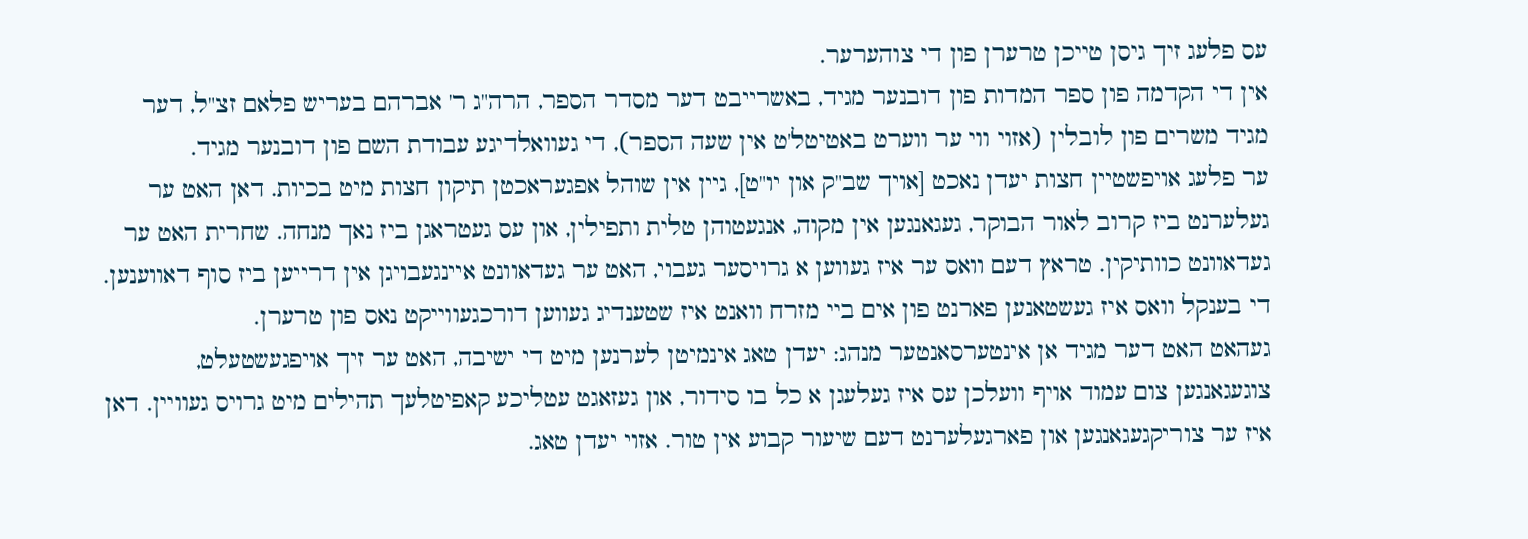עס פלעג זיך גיסן טייכן טרערן פון די צוהערער.
אין די הקדמה פון ספר המדות פון דובנער מגיד, באשרייבט דער מסדר הספר, הרה"ג ר' אברהם בעריש פלאם זצ"ל, דער מגיד משרים פון לובלין (אזוי ווי ער ווערט באטיטל'ט אין שעה הספר), די געוואלדיגע עבודת השם פון דובנער מגיד.
ער פלעג אויפשטיין חצות יעדן נאכט [אויך שב"ק און יו"ט], גיין אין שוהל אפגעראכטן תיקון חצות מיט בכיות. דאן האט ער געלערנט ביז קרוב לאור הבוקר, געגאנגען אין מקוה, אנגעטוהן טלית ותפילין, און עס געטראגן ביז נאך מנחה. שחרית האט ער געדאוונט כוותיקין. טראץ דעם וואס ער איז געווען א גרויסער געבוי, האט ער געדאוונט איינגעבויגן אין דרייען ביז סוף דאווענען. די בענקל וואס איז געשטאנען פארנט פון אים ביי מזרח וואנט איז שטענדיג געווען דורכגעווייקט נאס פון טרערן.
געהאט האט דער מגיד אן אינטערסאנטער מנהג: יעדן טאג אינמיטן לערנען מיט די ישיבה, האט ער זיך אויפגעשטעלט, צוגעגאנגען צום עמוד אויף וועלכן עס איז געלעגן א כל בו סידור, און געזאגט עטליכע קאפיטלעך תהילים מיט גרויס געוויין. דאן איז ער צוריקגעגאנגען און פארגעלערנט דעם שיעור קבוע אין טור. אזוי יעדן טאג.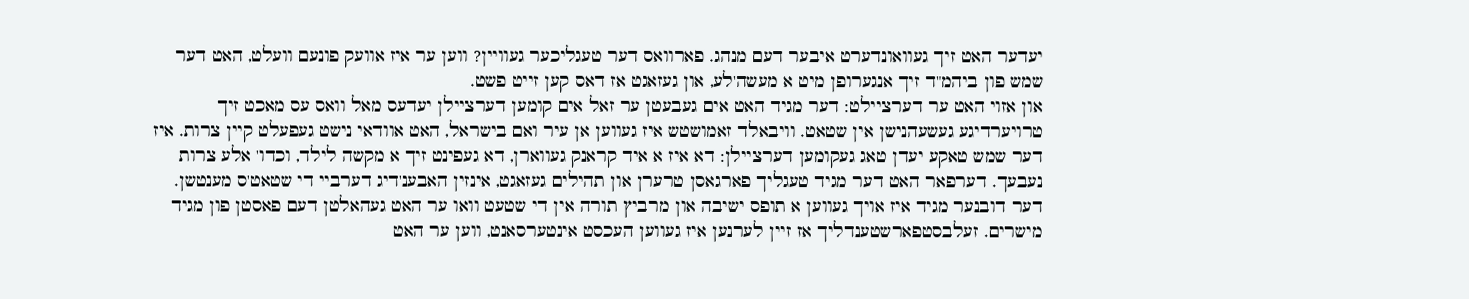יעדער האט זיך געוואונדערט איבער דעם מנהג. פארוואס דער טעגליכער געוויין? ווען ער איז אוועק פונעם וועלט, האט דער שמש פון ביהמ"ד זיך אנגערופן מיט א מעשה'לע, און געזאגט אז דאס קען זייט פשט.
און אזוי האט ער דערציילט: דער מגיד האט אים געבעטן ער זאל אים קומען דערציילן יעדעס מאל וואס עס מאכט זיך טרויערדיגע געשעהנישן אין שטאט. וויבאלד זאמושטש איז געווען אן עיר ואם בישראל, האט אוודאי נישט געפעלט קיין צרות. איז דער שמש טאקע יעדן טאג געקומען דערציילן: דא איז א איד קראנק געווארן, דא געפינט זיך א מקשה לילד, וכדו' אלע צרות נעבעך. דערפאר האט דער מגיד טעגליך פארגאסן טרערן און תהילים געזאגט, אינזין האבענ'דיג דערביי די שטאט'ס מענטשן.
דער דובנער מגיד איז אויך געווען א תופס ישיבה און מרביץ תורה אין די שטעט וואו ער האט געהאלטן דעם פאסטן פון מגיד מישרים. זעלבסטפארשטענדליך אז זיין לערנען איז געווען העכסט אינטערסאנט, ווען ער האט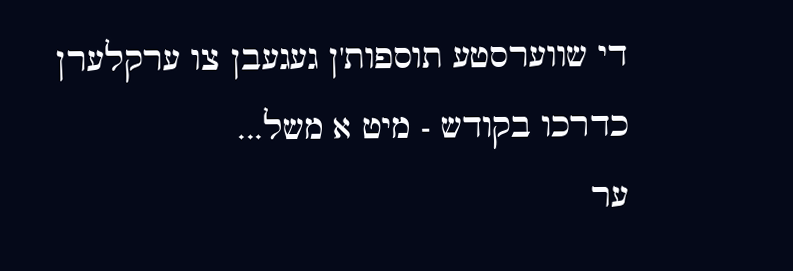די שווערסטע תוספות'ן געגעבן צו ערקלערן כדרכו בקודש - מיט א משל...
ער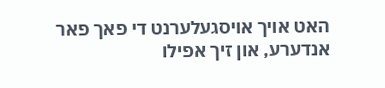האט אויך אויסגעלערנט די פאך פאר אנדערע, און זיך אפילו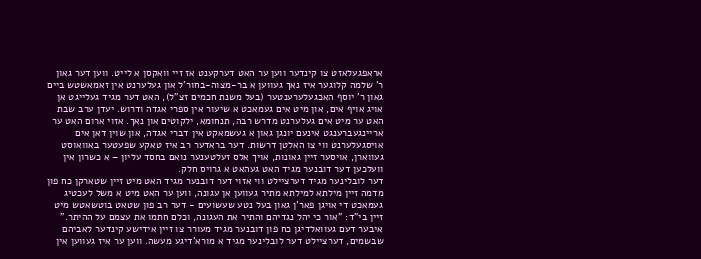אראפגעלאזט צו קינדער ווען ער האט דערקענט אז זיי וואקסן א לייט. ווען דער גאון ר' שלמה קלוגער איז נאך געווען א בר-מצוה-בחור'ל און געלערנט אין זאמאשטש ביים גאון ר' יוסף האכגעלערענטער (בעל משנת חכמים זצ"ל), האט דער מגיד געלייגט אן אויג אויף אים, און מיט אים געמאכט א שיעור אין ספרי אגדה ודרוש. יעדן ערב שבת האט ער מיט אים געלערנט מדרש רבה, תנחומא, ילקוטים און נאך. אזוי ארום האט ער אריינגעברענגט אינעם יונגן גאון א געשמאקט אין דברי אגדה, און שוין דאן אים אויסגעלערנט ווי צו האלטן דרשות. דער בראדער רב איז טאקע שפעטער באוואוסט געווארן, אויסער זיין גאונות, אויך אלס זעלטענער נואם בחסד עליון – א כשרון אין וועלכען דער דובנער מגיד האט געהאט א גרויס חלק.
דער לובלינער מגיד דערציילט ווי אזוי דער דובנער מגיד האט מיט זיין שטארקן כח פון מדמה זיין מילתא למילתא מתיר געווען אן עגונה, ווען ער האט מיט א משל לעכטיג געמאכט די אויגן פאר'ן גאון בעל נטע שעשועים - דער רב פון שטאט בוטשאטש מיט זיין בי"ד: "אור כי יהל נגדיהם והתיר את העגונה, וכלם חתמו את עצמם על ההיתר."
איבער דעם געוואלדיגן כח פון דובנער מגיד מעורר צו זיין אידישע קינדער לאביהם שבשמים, דערציילט דער לובלינער מגיד א מורא'דיגע מעשה. ווען ער איז געווען אין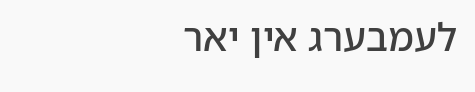לעמבערג אין יאר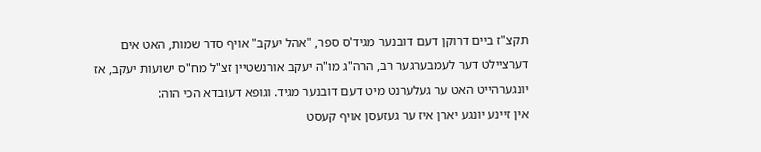תקצ"ז ביים דרוקן דעם דובנער מגיד'ס ספר, "אהל יעקב" אויף סדר שמות, האט אים דערציילט דער לעמבערגער רב, הרה"ג מו"ה יעקב אורנשטיין זצ"ל מח"ס ישועות יעקב, אז יונגערהייט האט ער געלערנט מיט דעם דובנער מגיד. וגופא דעובדא הכי הוה:
אין זיינע יונגע יארן איז ער געזעסן אויף קעסט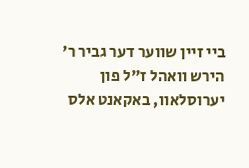ביי זיין שווער דער גביר ר' הירש וואהל ז"ל פון יערוסלאוו, באקאנט אלס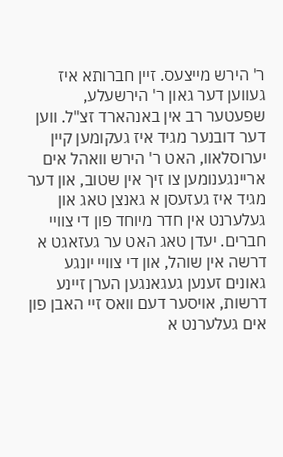ר' הירש מייצעס. זיין חברותא איז געווען דער גאון ר' הירשעלע, שפעטער רב אין באנהארד זצ"ל. ווען דער דובנער מגיד איז געקומען קיין יערוסלאוו, האט ר' הירש וואהל אים אריינגענומען צו זיך אין שטוב, און דער מגיד איז געזעסן א גאנצן טאג און געלערנט אין חדר מיוחד פון די צוויי חברים. יעדן טאג האט ער געזאגט א דרשה אין שוהל, און די צוויי יונגע גאונים זענען געגאנגען הערן זיינע דרשות, אויסער דעם וואס זיי האבן פון אים געלערנט א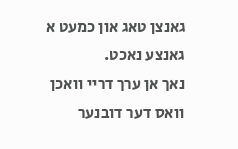גאנצן טאג און כמעט א גאנצע נאכט.
נאך אן ערך דריי וואכן וואס דער דובנער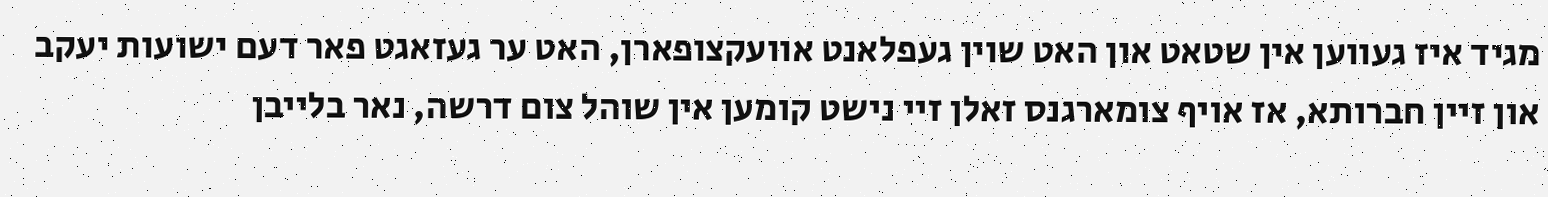מגיד איז געווען אין שטאט און האט שוין געפלאנט אוועקצופארן, האט ער געזאגט פאר דעם ישועות יעקב און זיין חברותא, אז אויף צומארגנס זאלן זיי נישט קומען אין שוהל צום דרשה, נאר בלייבן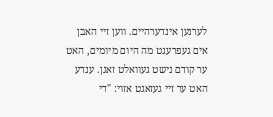לערנען אינדערהיים. ווען זיי האבן אים געפרעגט מה היום מיומים, האט ער קודם נישט געוואלט זאגן. ענדע האט ער זיי געזאגט אזוי: "די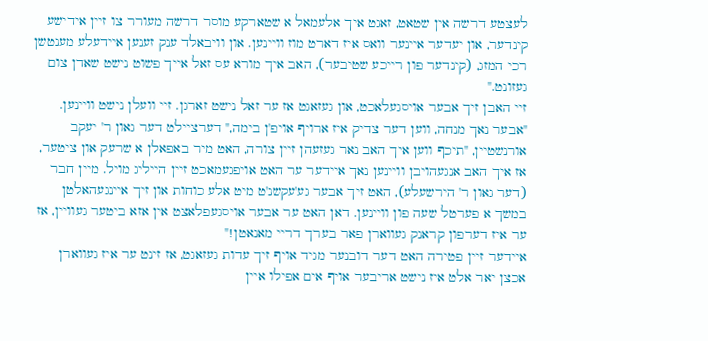לעצטע דרשה אין שטאט, זאגט איך אלעמאל א שטארקע מוסר דרשה מעורר צו זיין אידישע קינדער, און יעדער איינער וואס איז דארט מוז וויינען. און וויבאלד ענק זענען איידעלע מענטשן רכי המזג, (קינדער פון רייכע שטיבער), האב איך מורא עס זאל אייך פשוט נישט שאדן צום געזונט."
זיי האבן זיך אבער אויסגעלאכט, און געזאגט אז ער זאל נישט זארגן. זיי וועלן נישט וויינען.
"אבער נאך מנחה, ווען דער צדיק איז ארויף אויפ'ן בימה," דערציילט דער גאון ר' יעקב אורנשטיין, "תיכף ווען איך האב נאר געזעהן זיין צורה, האט מיר באפאלן א שרעק און ציטער, אז איך האב אנגעהויבן וויינען נאך איידער ער האט אויפגעמאכט זיין הייליג מויל. מיין חבר (דער גאון ר' הירשעלע), האט זיך אבער גע'עקשנ'ט מיט אלע כוחות און זיך איינגעהאלטן במשך א פערטל שעה פון וויינען. דאן האט ער אבער אויסגעפלאצט אין אזא ביטער געוויין, אז ער איז דערפון קראנק געווארן פאר בערך דריי מאנאטן!"
איידער זיין פטירה האט דער דובנער מגיד אויף זיך עדות געזאגט, אז זינט ער איז געווארן אכצן יאר אלט איז נישט אריבער אויף אים אפילו איין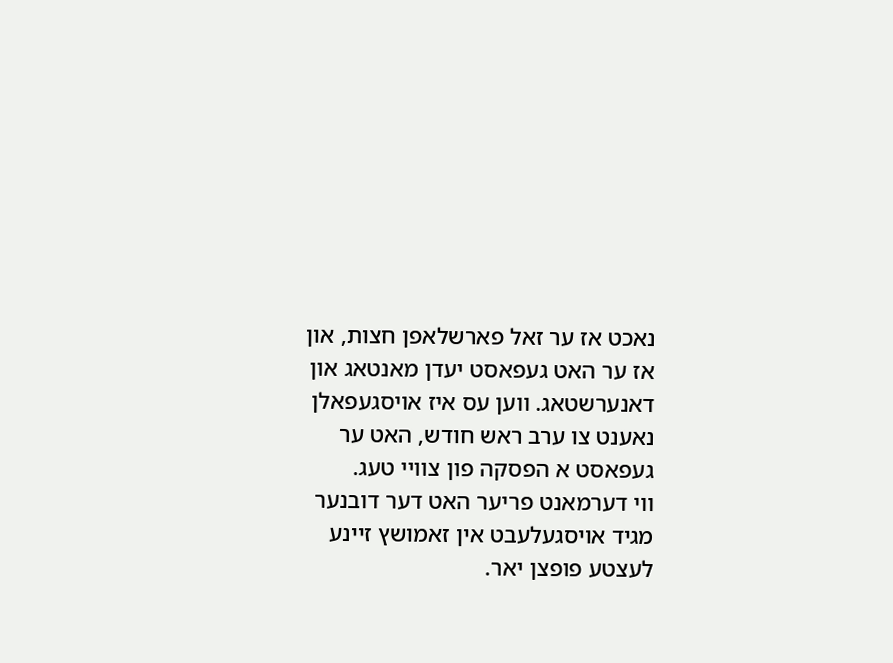נאכט אז ער זאל פארשלאפן חצות, און אז ער האט געפאסט יעדן מאנטאג און דאנערשטאג. ווען עס איז אויסגעפאלן נאענט צו ערב ראש חודש, האט ער געפאסט א הפסקה פון צוויי טעג.
ווי דערמאנט פריער האט דער דובנער מגיד אויסגעלעבט אין זאמושץ זיינע לעצטע פופצן יאר.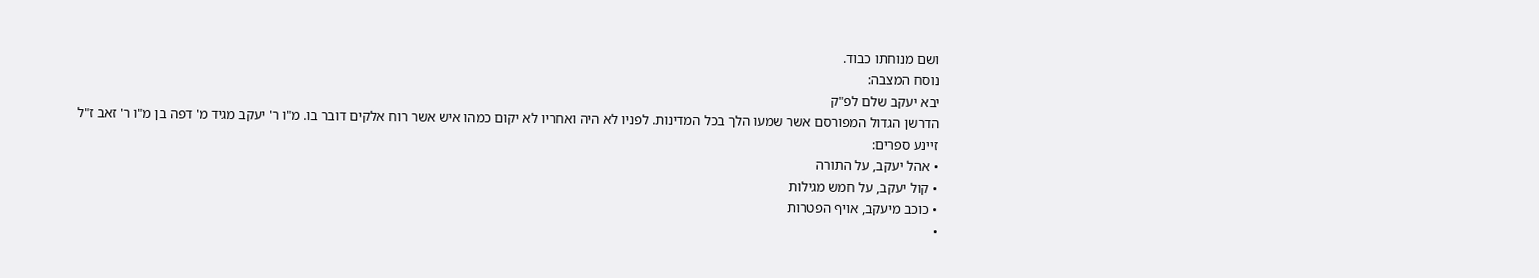ושם מנוחתו כבוד.
נוסח המצבה:
יבא יעקב שלם לפ"ק
הדרשן הגדול המפורסם אשר שמעו הלך בכל המדינות. לפניו לא היה ואחריו לא יקום כמהו איש אשר רוח אלקים דובר בו. מ"ו ר' יעקב מגיד מ' דפה בן מ"ו ר' זאב ז"ל
זיינע ספרים:
• אהל יעקב, על התורה
• קול יעקב, על חמש מגילות
• כוכב מיעקב, אויף הפטרות
•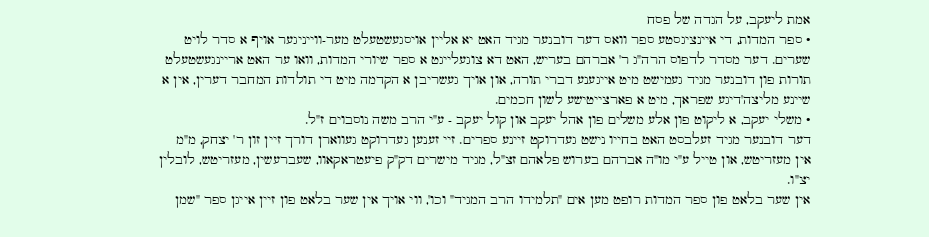אמת ליעקב, על הגדה של פסח
• ספר המדות, די איינציגסטע ספר וואס דער דובנער מגיד האט יא אליין אויסגעשטעלט מער-ווייניגער אויף א סדר לויט שערים. דער מסדר לדפוס הרה"ג ר' אברהם בעריש, האט דא צוגעלייגט א ספר שיורי המדות, וואו ער האט אריינגעשטעלט תורות פון דובנער מגיד געמישט מיט אייגענע דברי תורה, און אויך געשריבן א הקדמה מיט די תולדות המחבר דערין, אין א שיינע מליצה'דיגע שפראך, מיט א פארצייטישע לשון חכמים.
• משלי יעקב, א ליקוט פון אלע משלים פון אהל יעקב און קול יעקב - ע"י הרב משה נוסבוים ז"ל.
דער דובנער מגיד זעלבסט האט בחייו נישט געדרוקט זיינע ספרים. זיי זענען געדרוקט געווארן דורך זיין זון ר' יצחק, מ"מ אין מעזריטש, און טייל ע"י מו"ה אברהם בערוש פלאהם זצ"ל, מגיד מישרים דק"ק פיעטראקאוו, שעברעשין, מעזריטש, לובלין יצ"ו.
אין שער בלאט פון ספר המדות רופט מען אים "תלמידו הרב המגיד" וכו', ווי אויך אין שער בלאט פון זיין אייגן ספר "שמן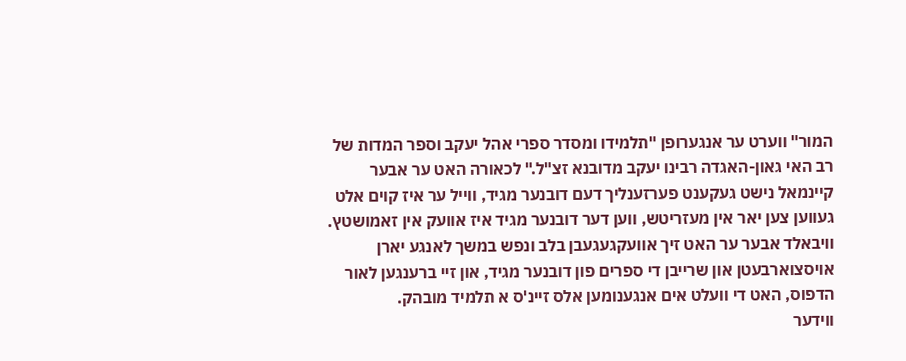המור" ווערט ער אנגערופן "תלמידו ומסדר ספרי אהל יעקב וספר המדות של רב האי גאון-האגדה רבינו יעקב מדובנא זצ"ל." לכאורה האט ער אבער קיינמאל נישט געקענט פערזענליך דעם דובנער מגיד, ווייל ער איז קוים אלט געווען צען יאר אין מעזריטש, ווען דער דובנער מגיד איז אוועק אין זאמושטץ.
וויבאלד אבער ער האט זיך אוועקגעגעבן בלב ונפש במשך לאנגע יארן אויסצוארבעטן און שרייבן די ספרים פון דובנער מגיד, און זיי ברענגען לאור הדפוס, האט די וועלט אים אנגענומען אלס זיינ'ס א תלמיד מובהק.
ווידער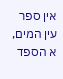אין ספר עין המים, א הספד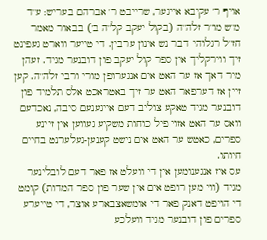אויף ר' עקיבא אייגער, שרייבט ר' אברהם בעריש: ע"ד מ"ש מו"ר זלה"ה (בקול יעקב קל"ה ב') בבאור מאמר חז"ל רגלוהי דבר נש אינון ערבין. די טייער ווארט געפינט זיך ווירקליך אין ספר קול יעקב פון דובנער מגיד. זעהן מיר דאך אז ער האט אים אנגערופן מורי ורבי זלה"ה. קען זיין אז דערפאר האט ער זיך באטראכט אלס תלמיד פון דובנער מגיד טאקע צוליב דעם אייגענעם סיבה, נאכדעם וואס ער האט אזוי פיל כוחות משקיע געווען אין זיינע ספרים, כאטש ער האט אים נישט קענען-געלערנט בחיים חיותו.
עס איז אנגענומען אין די וועלט אז פאר דעם לובלינער מגיד (ווי מען רופט אים אין שער פון ספר המדות) קומט די הויפט דאנק פאר די אומשאצבארע אוצר, די טייערע ספרים פון דובנער מגיד וועלכע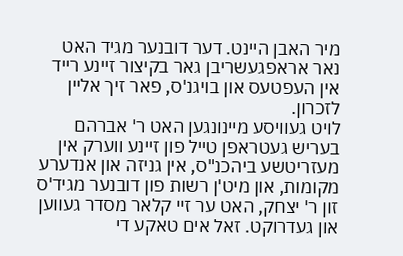מיר האבן היינט. דער דובנער מגיד האט נאר אראפגעשריבן גאר בקיצור זיינע רייד אין העפטעס און בויגנ'ס, פאר זיך אליין לזכרון.
לויט געוויסע מיינונגען האט ר' אברהם בעריש געטראפן טייל פון זיינע ווערק אין מעזריטשע ביהכנ"ס, אין גניזה און אנדערע מקומות, און מיט'ן רשות פון דובנער מגיד'ס זון ר' יצחק, האט ער זיי קלאר מסדר געווען און געדרוקט. זאל אים טאקע די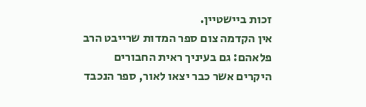זכות ביישטיין.
אין הקדמה צום ספר המדות שרייבט הרב פלאהם: גם בעיניך ראית החבורים היקרים אשר כבר יצאו לאור, ספר הנכבד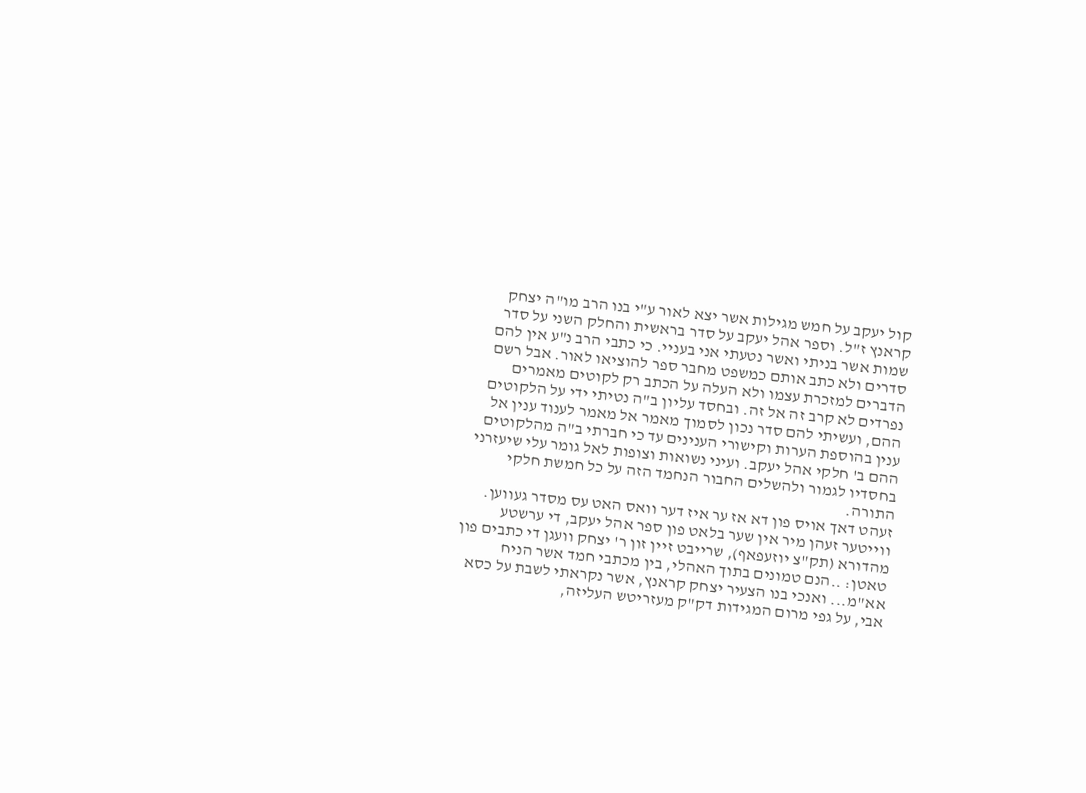קול יעקב על חמש מגילות אשר יצא לאור ע"י בנו הרב מו"ה יצחק קראנץ ז"ל. וספר אהל יעקב על סדר בראשית והחלק השני על סדר שמות אשר בניתי ואשר נטעתי אני בעניי. כי כתבי הרב נ"ע אין להם סדרים ולא כתב אותם כמשפט מחבר ספר להוציאו לאור. אבל רשם הדברים למזכרת עצמו ולא העלה על הכתב רק לקוטים מאמרים נפרדים לא קרב זה אל זה. ובחסד עליון ב"ה נטיתי ידי על הלקוטים ההם, ועשיתי להם סדר נכון לסמוך מאמר אל מאמר לענוד ענין אל ענין בהוספת הערות וקישורי הענינים עד כי חברתי ב"ה מהלקוטים ההם ב' חלקי אהל יעקב. ועיני נשואות וצופות לאל גומר עלי שיעזרני בחסדיו לגמור ולהשלים החבור הנחמד הזה על כל חמשת חלקי התורה.
זעהט דאך אויס פון דא אז ער איז דער וואס האט עס מסדר געווען.
ווייטער זעהן מיר אין שער בלאט פון ספר אהל יעקב, די ערשטע מהדורא (תק"צ יוזעפאף), שרייבט זיין זון ר' יצחק וועגן די כתבים פון טאטן: ..הנם טמונים בתוך האהלי, בין מכתבי חמד אשר הניח אא"מ... ואנכי בנו הצעיר יצחק קראנץ, אשר נקראתי לשבת על כסא אבי, על גפי מרום המגידות דק"ק מעזריטש העליזה,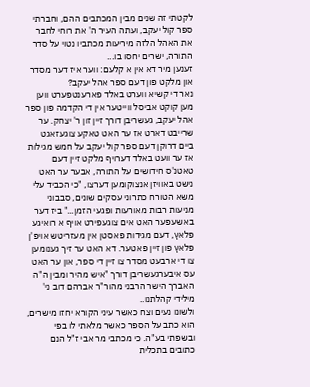לקטתי זה שנים מבין המכתבים ההם, וחברתי ספר קול יעקב, ועתה העיר ה' את רוחי לחבר את האהל הלזה מיריעות מכתביו נטוי על סדר התורה, ישרים יחסו בו...
זענען מיר דא אין א קלעם: ווער איז דער מסדר און מלקט פון דעם ספר אהל יעקב?
נאר די קשיא ווערט באלד פארענטפערט ווען מען קוקט אביסל ווייטער אין די הקדמה פון ספר אהל יעקב, געשריבן דורך זיין זון ר' יצחק. ער שרייבט דארט אז ער האט טאקע צוגעזאגט ביים דרוקן דעם ספר קול יעקב על חמש מגילות אז ער וועט באלד דערויף מלקט זיין דעם טאטנ'ס חידושים על התורה, אבער ער האט נישט באוויזן אנצוקומען דערצו, "כי הכביד עלי משא הטורח כתרוני עסקים שונים, סבבוני מניעות רבות מאורעות ופגעי הזמן..." ביז דער באשעפער האט אים צוגעפירט אויף א רואיגע פלאץ, דעם מגידות פאסטן אין מעזריטש אויפ'ן פלאץ פון זיין פאטער. דא האט ער זיך גענומען צו די ארבעט מסדר צו זיין די ספר, און ער האט עס איבערגעשריבן דורך "איש מהיר ומבין ה"ה האברך הישר הרבני מהור"ר אברהם דוב ני' מילידי קהלתנו..
ולשונו נעים וצח כאשר עיני הקורא יחזו מישרים, הוא כתב על הספר כאשר מלאתי לו בפי ובשפתי בע"ה. כי מכתבי מר אבי ז"ל הנם כתובים בתכלית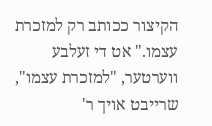הקיצור ככותב רק למזכרת עצמו." אט די זעלבע ווערטער, "למזכרת עצמו", שרייבט אויך ר'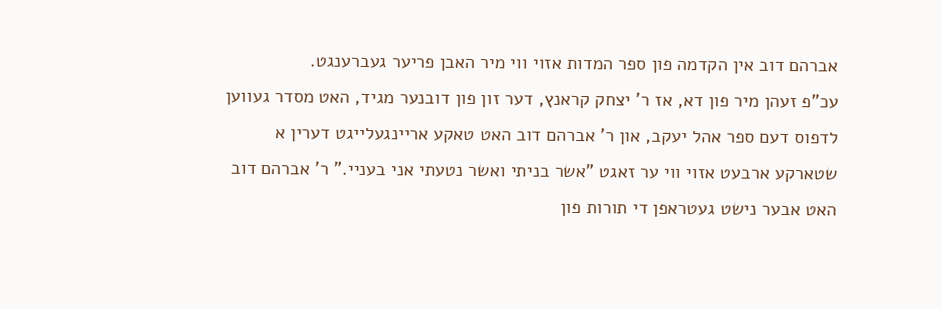אברהם דוב אין הקדמה פון ספר המדות אזוי ווי מיר האבן פריער געברענגט.
עכ"פ זעהן מיר פון דא, אז ר' יצחק קראנץ, דער זון פון דובנער מגיד, האט מסדר געווען לדפוס דעם ספר אהל יעקב, און ר' אברהם דוב האט טאקע אריינגעלייגט דערין א שטארקע ארבעט אזוי ווי ער זאגט "אשר בניתי ואשר נטעתי אני בעניי." ר' אברהם דוב האט אבער נישט געטראפן די תורות פון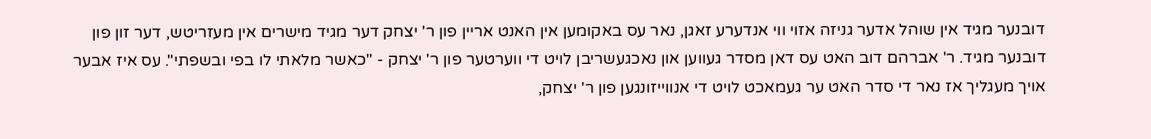דובנער מגיד אין שוהל אדער גניזה אזוי ווי אנדערע זאגן, נאר עס באקומען אין האנט אריין פון ר' יצחק דער מגיד מישרים אין מעזריטש, דער זון פון דובנער מגיד. ר' אברהם דוב האט עס דאן מסדר געווען און נאכגעשריבן לויט די ווערטער פון ר' יצחק - "כאשר מלאתי לו בפי ובשפתי". עס איז אבער אויך מעגליך אז נאר די סדר האט ער געמאכט לויט די אנווייזונגען פון ר' יצחק,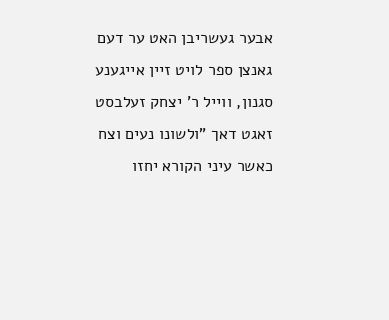אבער געשריבן האט ער דעם גאנצן ספר לויט זיין אייגענע סגנון, ווייל ר' יצחק זעלבסט זאגט דאך "ולשונו נעים וצח כאשר עיני הקורא יחזו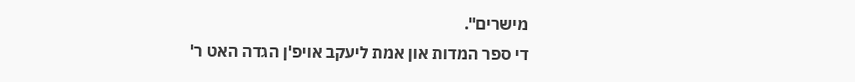מישרים".
די ספר המדות און אמת ליעקב אויפ'ן הגדה האט ר'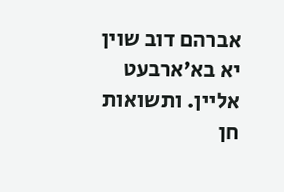אברהם דוב שוין יא בא'ארבעט אליין. ותשואות חן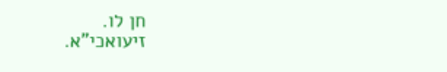חן לו.
זיעואכי"א.